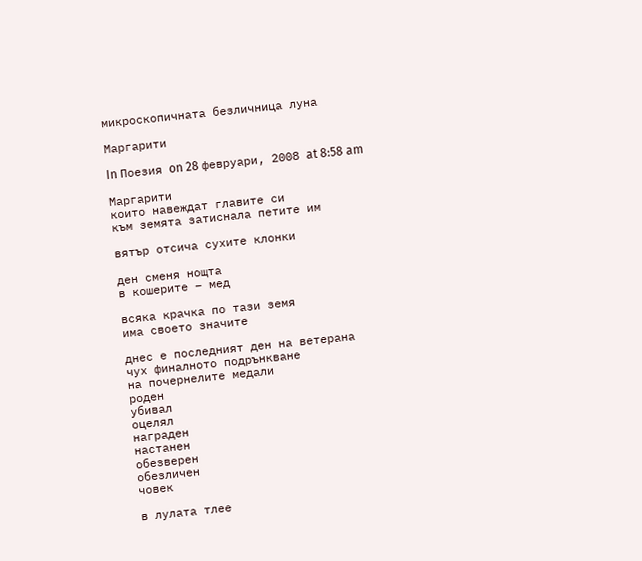микроскопичната безличница луна

Маргарити

In Поезия on 28 февруари, 2008 at 8:58 am

Маргарити
които навеждат главите си
към земята затиснала петите им

вятър отсича сухите клонки

ден сменя нощта
в кошерите – мед

всяка крачка по тази земя
има своето значите

днес е последният ден на ветерана
чух финалното подрънкване
на почернелите медали
роден
убивал
оцелял
награден
настанен
обезверен
обезличен
човек

в лулата тлее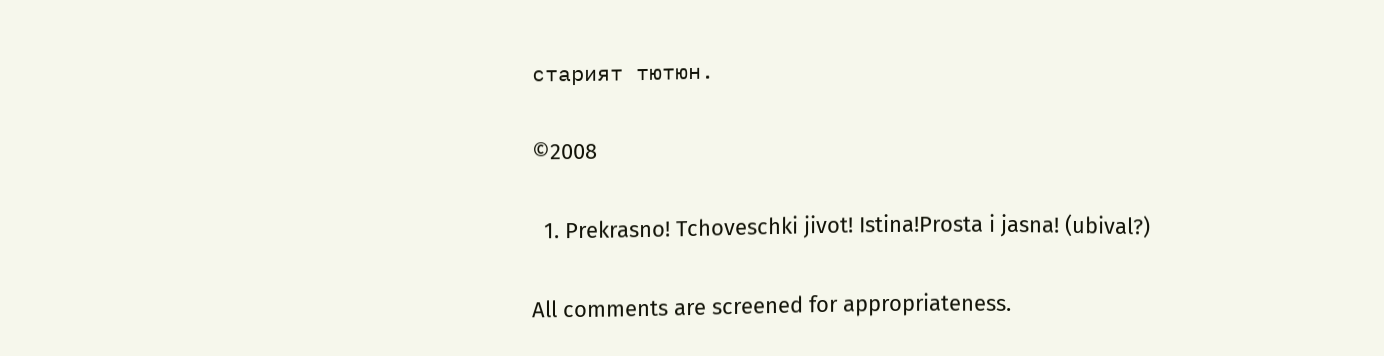старият тютюн.

©2008

  1. Prekrasno! Tchoveschki jivot! Istina!Prosta i jasna! (ubival?)

All comments are screened for appropriateness.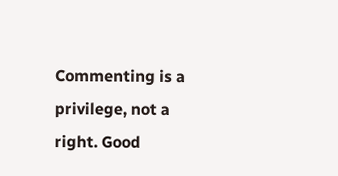Commenting is a privilege, not a right. Good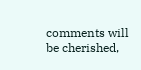comments will be cherished,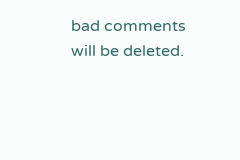bad comments will be deleted.